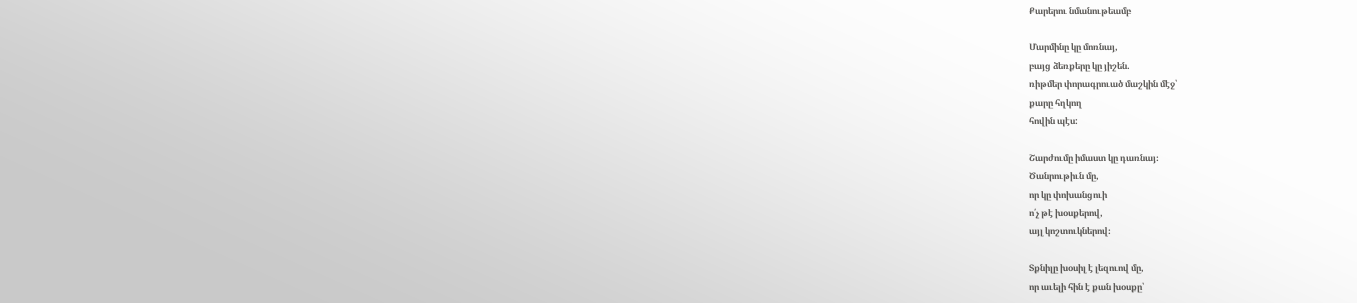Քարերու նմանութեամբ

Մարմինը կը մոռնայ,
բայց ձեռքերը կը յիշեն.
ռիթմեր փորագրուած մաշկին մէջ՝
քարը հղկող
հովին պէս:

Շարժումը իմաստ կը դառնայ։
Ծանրութիւն մը,
որ կը փոխանցուի
ո՛չ թէ խօսքերով,
այլ կոշտուկներով։

Տքնիլը խօսիլ է լեզուով մը,
որ աւելի հին է քան խօսքը՝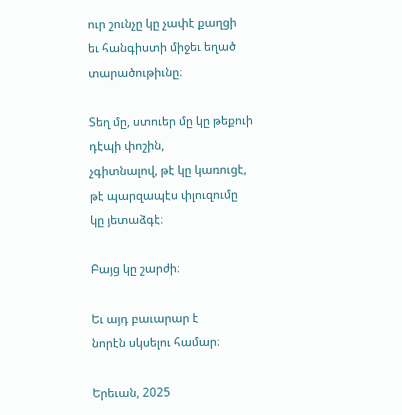ուր շունչը կը չափէ քաղցի
եւ հանգիստի միջեւ եղած
տարածութիւնը։

Տեղ մը, ստուեր մը կը թեքուի
դէպի փոշին,
չգիտնալով, թէ կը կառուցէ,
թէ պարզապէս փլուզումը
կը յետաձգէ։

Բայց կը շարժի։

Եւ այդ բաւարար է
նորէն սկսելու համար։

Երեւան, 2025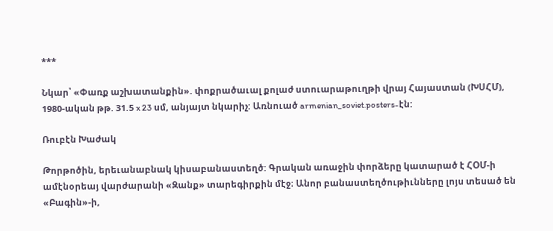***

Նկար՝ «Փառք աշխատանքին». փոքրածաւալ քոլաժ ստուարաթուղթի վրայ Հայաստան (ԽՍՀՄ), 1980-ական թթ. 31.5 x 23 սմ, անյայտ նկարիչ: Առնուած armenian_soviet.posters-էն:

Ռուբէն Խաժակ

Թորթոծին, երեւանաբնակ կիսաբանաստեղծ: Գրական առաջին փորձերը կատարած է ՀՕՄ-ի ամէնօրեայ վարժարանի «Զանք» տարեգիրքին մէջ։ Անոր բանաստեղծութիւնները լոյս տեսած են «Բագին»-ի,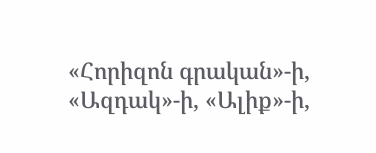«Հորիզոն գրական»-ի, «Ազդակ»-ի, «Ալիք»-ի,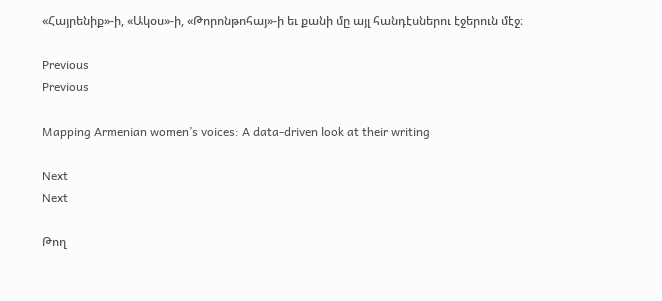«Հայրենիք»-ի, «Ակօս»-ի, «Թորոնթոհայ»-ի եւ քանի մը այլ հանդէսներու էջերուն մէջ։

Previous
Previous

Mapping Armenian women’s voices: A data-driven look at their writing

Next
Next

Թող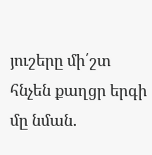յուշերը մի՛շտ հնչեն քաղցր երգի մը նման.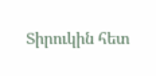Տիրուկին հետ